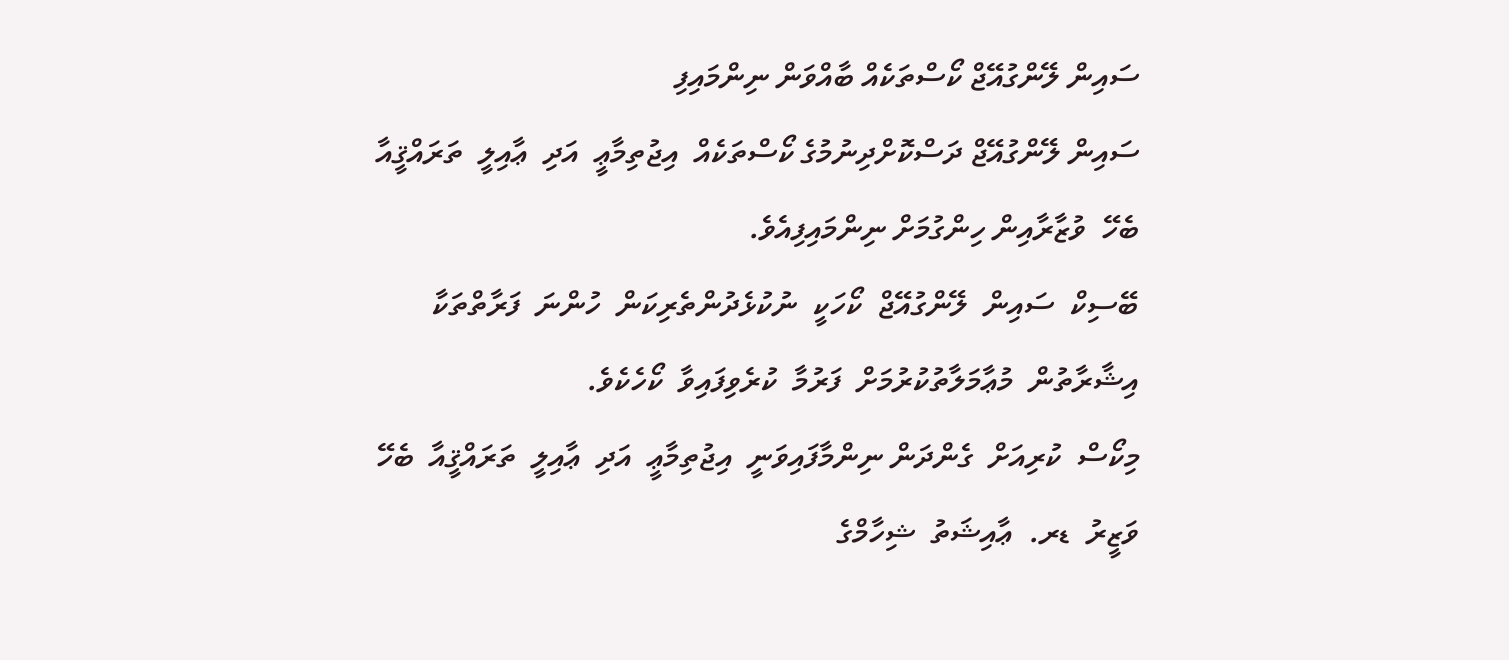ސައިން ލޭންގުއޭޖް ކޯސްތަކެއް ބާއްވަން ނިންމައިފި
ސައިން ލޭންގުއޭޖް ދަސްކޮށްދިނުމުގެ ކޯސްތަކެއް  އިޖުތިމާޢީ  އަދި  ޢާއިލީ  ތަރައްޤީއާ  ބެހޭ  ވުޒާރާއިން ހިންގުމަށް ނިންމައިފިއެވެ.
ބޭސިކް  ސައިން  ލޭންގުއޭޖް  ކޯހަކީ  ނުކުޅެދުންތެރިކަން  ހުންނަ  ފަރާތްތަކާ  އިޝާރާތުން  މުޢާމަލާތުކުރުމަށް  ފަރުމާ  ކުރެވިފައިވާ  ކޯހެކެވެ.
މިކޯސް  ކުރިއަށް  ގެންދަން ނިންމާފައިވަނީ  އިޖުތިމާޢީ  އަދި  ޢާއިލީ  ތަރައްޤީއާ  ބެހޭ  ވަޒީރު  ޑރ.  ޢާއިޝަތު  ޝިހާމްގެ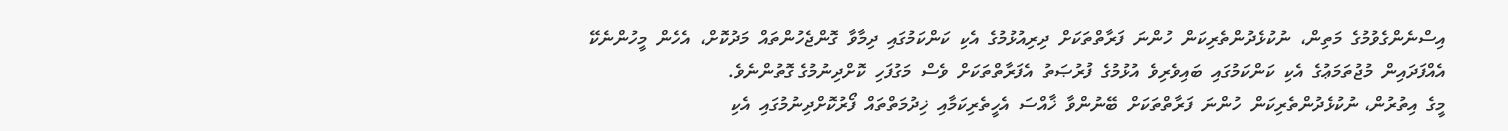އިސްނެންގެވުމުގެ  މަތިން،  ނުކުޅެދުންތެރިކަން  ހުންނަ  ފަރާތްތަކަށް  ދިރިއުޅުމުގެ  އެކި  ކަންކަމުގައި  ދިމާވާ  ގޮންޖެހުންތައް  މަދުކޮށް،  އެހެން  މީހުންނެކޭ  އެއްފަދައިން  މުޖުތަމަޢުގެ  އެކި  ކަންކަމުގައި  ބައިވެރިވެ  އުޅުމުގެ  ފުރުޞަތު  އެފަރާތްތަކަށް  ވެސް  މަގުފަހި  ކޮށްދިނުމުގެ ގޮތުންނެވެ.
މީގެ  އިތުރުން، ނުކުޅެދުންތެރިކަން  ހުންނަ  ފަރާތްތަކަށް  ބޭނުންވާ  ޚާއްސަ  އެހީތެރިކަމާއި  ޚިދުމަތްތައް  ފޯރުކޮށްދިނުމުގައި  އެކި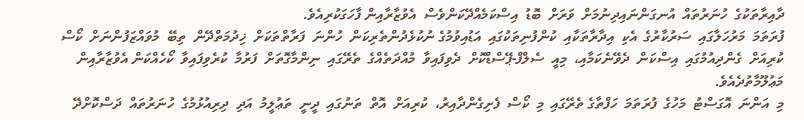ދާއިރާތަކުގެ  ހުނަރުތައް  އުނގަންނައިދިނުމަށް  ވަރަށް  ބޮޑު  އިސްކަމެއްދޭކަންވެސް  އެވުޒާރާއިން ފާހަގަކުރިއެވެ.
ފުރަތަމަ  މަރުހަލާގައި  ސަރުކާރުގެ  އެކި  އިދާރާތަކާއި  ކުންފުނިތަކުގައި  އަޑުއިވުމުގެ ނުކުޅެދުންތެރިކަން  ހުންނަ  ފަރާތްތަކަށް  ޚިދުމަތްދޭން  ތިބޭ  މުވައްޒަފުންނަށް  ކޯސް  ކުރިއަށް  ގެންދިއުމުގައި  އިސްކަން  ދެވޭނެކަމާއި،  މިއީ  ސެލްފް-ޕޭސްޑްކޮށް  ދެވިފައިވާ  މުއްދަތެއްގެ  ތެރޭގައި  ނިންމާގޮތަށް  ފަރުމާ  ކުރެވިފައިވާ  ކޯހެއްކަން އެވުޒާރާއިން  މަޢުލޫމާތުދެއެވެ.
މި  އަންނަ  އޮގަސްޓު  މަހުގެ  ފުރަތަމަ  ހަފްތާގެ ތެރޭގައި  މި  ކޯސް  ފެށިގެންދާއިރު،  ކުރިއަށް  އޮތް  ތަނުގައި  ދީނީ  ތަޢުލީމު  އަދި  ދިރިއުޅުމުގެ  ހުނަރުތައް  ދަސްކޮށްދޭ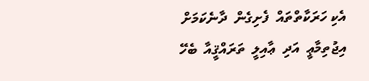އެކި ހަރަކާތްތައް  ފެށިގެން  ދާނެކަމަށް  އިޖުތިމާޢީ  އަދި  ޢާއިލީ  ތަރައްޤީއާ  ބެހޭ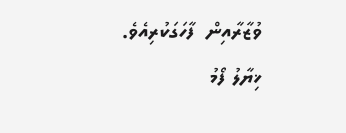ވުޒާރާއިން  ފާހަގަކުރިއެވެ.
ޚިޔާލު ފޯމު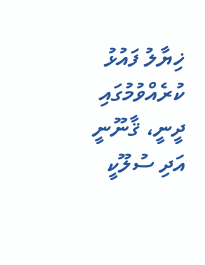ޚިޔާލު ފައުޅު ކުރެއްވުމުގައި ދީނީ، ޤާނޫނީ އަދި ސުލޫކީ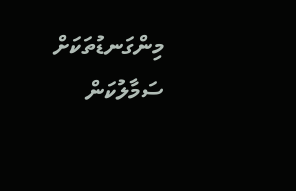މިންގަނޑުތަކަށް ސަމާލުކަން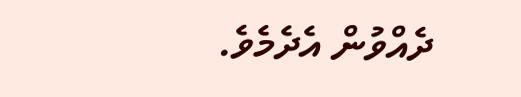ދެއްވުން އެދެމެވެ.